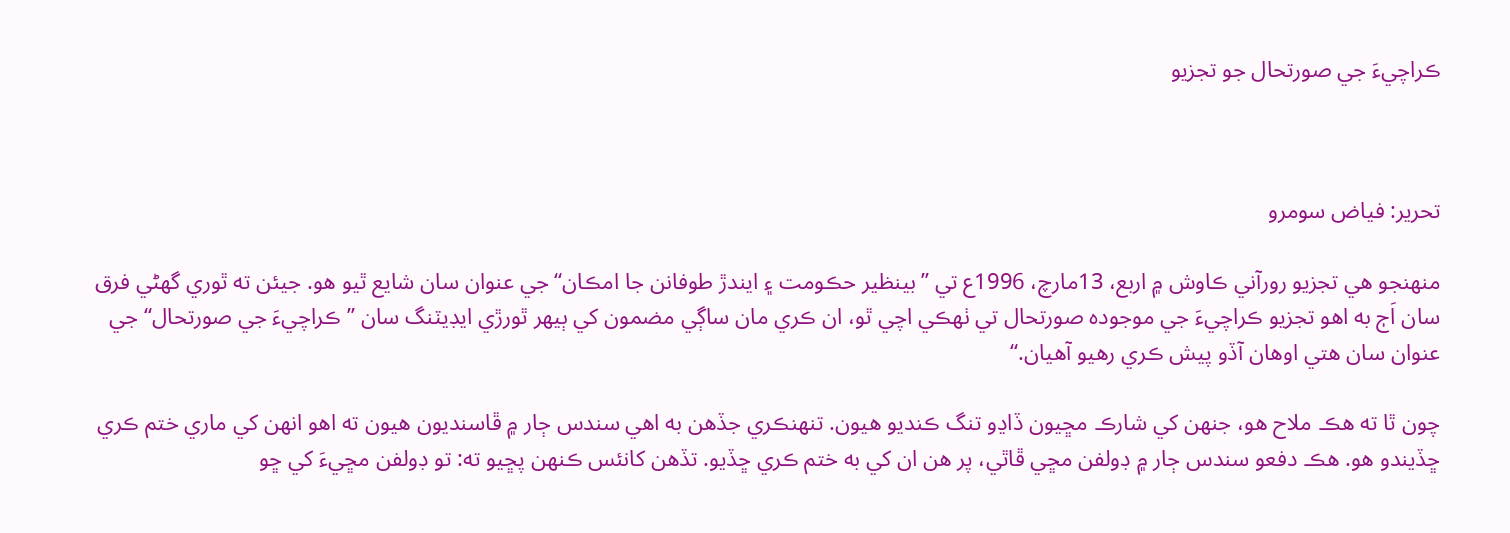ڪراچيءَ جي صورتحال جو تجزيو



تحرير: فياض سومرو

منهنجو هي تجزيو رورآني ڪاوش ۾ اربع، 13مارچ، 1996ع تي ”بينظير حڪومت ۽ ايندڙ طوفانن جا امڪان“ جي عنوان سان شايع ٿيو هو. جيئن ته ٿوري گهڻي فرق سان اَڄ به اهو تجزيو ڪراچيءَ جي موجوده صورتحال تي ٺهڪي اچي ٿو، ان ڪري مان ساڳي مضمون کي ٻيهر ٿورڙي ايڊيٽنگ سان ”ڪراچيءَ جي صورتحال“ جي عنوان سان هتي اوهان آڏو پيش ڪري رهيو آهيان.“

چون ٿا ته هڪ ملاح هو، جنهن کي شارڪ مڇيون ڏاڍو تنگ ڪنديو هيون. تنهنڪري جڏهن به اهي سندس ڄار ۾ ڦاسنديون هيون ته اهو انهن کي ماري ختم ڪري ڇڏيندو هو. هڪ دفعو سندس ڄار ۾ ڊولفن مڇي ڦاٿي، پر هن ان کي به ختم ڪري ڇڏيو. تڏهن کانئس ڪنهن پڇيو ته: تو ڊولفن مڇيءَ کي ڇو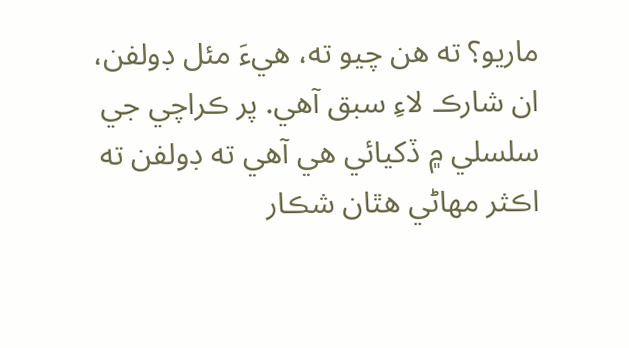ماريو؟ ته هن چيو ته، هيءَ مئل ڊولفن، ان شارڪ لاءِ سبق آهي. پر ڪراچي جي سلسلي ۾ ڏکيائي هي آهي ته ڊولفن ته اڪثر مهاڻي هٿان شڪار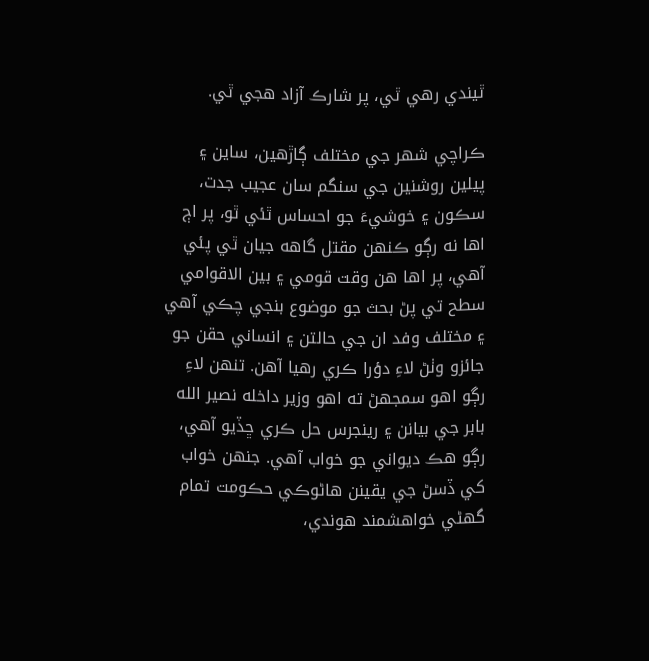ٿيندي رهي ٿي، پر شارڪ آزاد هجي ٿي.

ڪراچي شهر جي مختلف ڳاڙهين، ساين ۽ پيلين روشنين جي سنگم سان عجيب جدت، سڪون ۽ خوشيءَ جو احساس ٿئي ٿو، پر اڄ اها نه رڳو ڪنهن مقتل گاهه جيان ٿي پئي آهي، پر اها هن وقت قومي ۽ بين الاقوامي سطح تي پڻ بحث جو موضوع بنجي چڪي آهي ۽ مختلف وفد ان جي حالتن ۽ انساني حقن جو جائزو وٺڻ لاءِ دؤرا ڪري رهيا آهن. تنهن لاءِ رڳو اهو سمجهڻ ته اهو وزير داخله نصير الله بابر جي بيانن ۽ رينجرس حل ڪري ڇڏيو آهي، رڳو هڪ ديواني جو خواب آهي. جنهن خواب کي ڏسڻ جي يقينن هاڻوڪي حڪومت تمام گهڻي خواهشمند هوندي،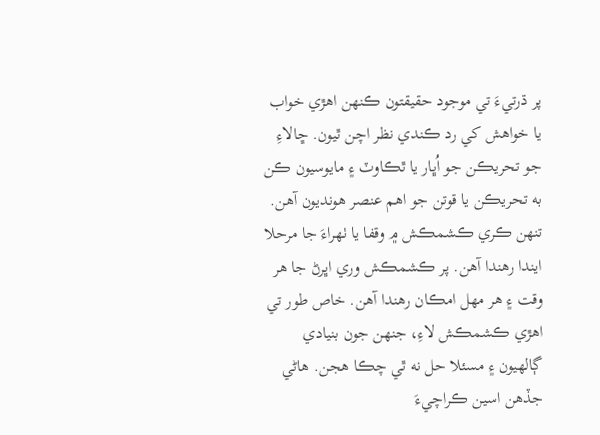پر ڌرتيءَ تي موجود حقيقتون ڪنهن اهڙي خواب يا خواهش کي رد ڪندي نظر اچن ٿيون. ڇالاءِ جو تحريڪن جو اُڀار يا ٿڪاوٽ ۽ مايوسيون ڪن به تحريڪن يا قوتن جو اهم عنصر هونديون آهن. تنهن ڪري ڪشمڪش ۾ وقفا يا ٺهراءَ جا مرحلا ايندا رهندا آهن. پر ڪشمڪش وري اڀرڻ جا هر وقت ۽ هر مهل امڪان رهندا آهن. خاص طور تي اهڙي ڪشمڪش لاءِ، جنهن جون بنيادي ڳالهيون ۽ مسئلا حل نه ٿي چڪا هجن. هاڻي جڏهن اسين ڪراچيءَ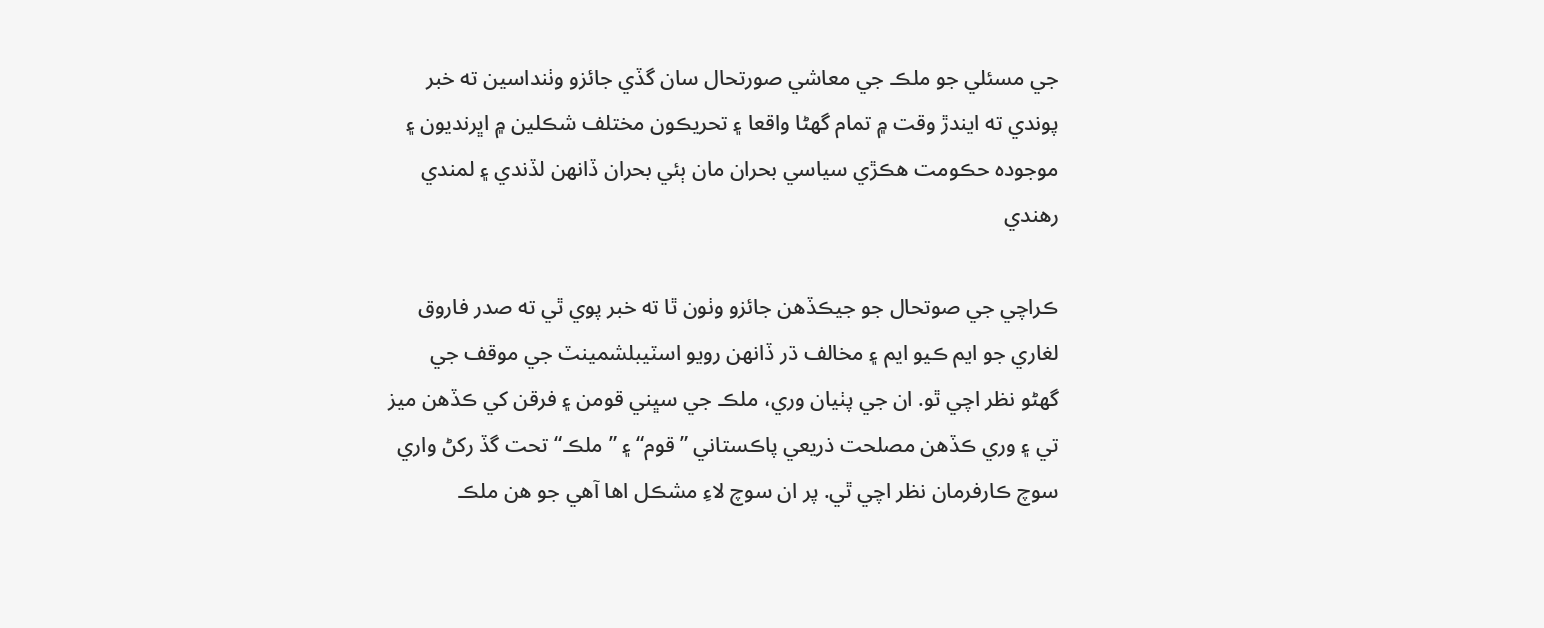جي مسئلي جو ملڪ جي معاشي صورتحال سان گڏي جائزو وٺنداسين ته خبر پوندي ته ايندڙ وقت ۾ تمام گهڻا واقعا ۽ تحريڪون مختلف شڪلين ۾ اڀرنديون ۽ موجوده حڪومت هڪڙي سياسي بحران مان ٻئي بحران ڏانهن لڏندي ۽ لمندي رهندي

ڪراچي جي صوتحال جو جيڪڏهن جائزو وٺون ٿا ته خبر پوي ٿي ته صدر فاروق لغاري جو ايم ڪيو ايم ۽ مخالف ڌر ڏانهن رويو اسٽيبلشمينٽ جي موقف جي گهڻو نظر اچي ٿو. ان جي پٺيان وري، ملڪ جي سڀني قومن ۽ فرقن کي ڪڏهن ميز تي ۽ وري ڪڏهن مصلحت ذريعي پاڪستاني ”قوم“ ۽ ”ملڪ“ تحت گڏ رکڻ واري سوچ ڪارفرمان نظر اچي ٿي. پر ان سوچ لاءِ مشڪل اها آهي جو هن ملڪ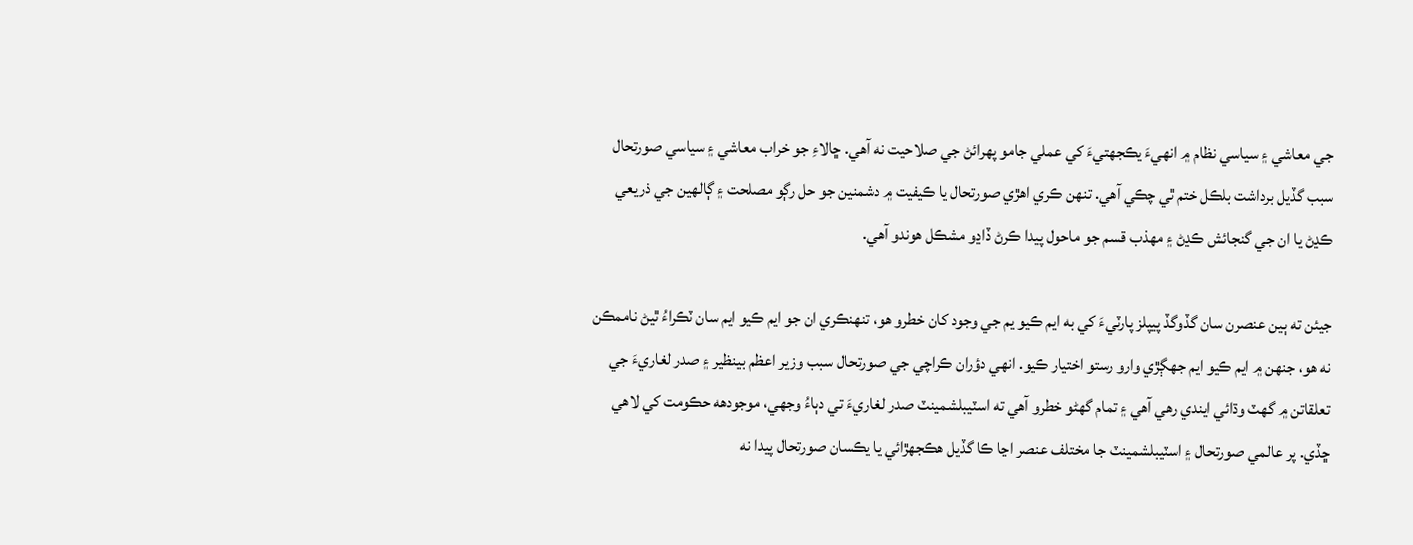جي معاشي ۽ سياسي نظام ۾ انهيءَ يڪجهتيءَ کي عملي جامو پهرائڻ جي صلاحيت نه آهي. ڇالاءِ جو خراب معاشي ۽ سياسي صورتحال سبب گڏيل برداشت بلڪل ختم ٿي چڪي آهي. تنهن ڪري اهڙي صورتحال يا ڪيفيت ۾ دشمنين جو حل رڳو مصلحت ۽ ڳالهين جي ذريعي ڪڍڻ يا ان جي گنجائش ڪڍڻ ۽ مهذب قسم جو ماحول پيدا ڪرڻ ڏاڍو مشڪل هوندو آهي.

جيئن ته ٻين عنصرن سان گڏوگڏ پيپلز پارٽيءَ کي به ايم ڪيو يم جي وجود کان خطرو هو، تنهنڪري ان جو ايم ڪيو ايم سان ٽڪراءُ ٿيڻ ناممڪن نه هو، جنهن ۾ ايم ڪيو ايم جهڳڙي وارو رستو اختيار ڪيو. انهي دؤران ڪراچي جي صورتحال سبب وزير اعظم بينظير ۽ صدر لغاريءَ جي تعلقاتن ۾ گهٽ وڌائي ايندي رهي آهي ۽ تمام گهڻو خطرو آهي ته اسٽيبلشمينٽ صدر لغاريءَ تي دٻاءُ وجهي، موجودهه حڪومت کي لاهي ڇڏي. پر عالمي صورتحال ۽ اسٽيبلشمينٽ جا مختلف عنصر اڃا ڪا گڏيل هڪجهڙائي يا يڪسان صورتحال پيدا نه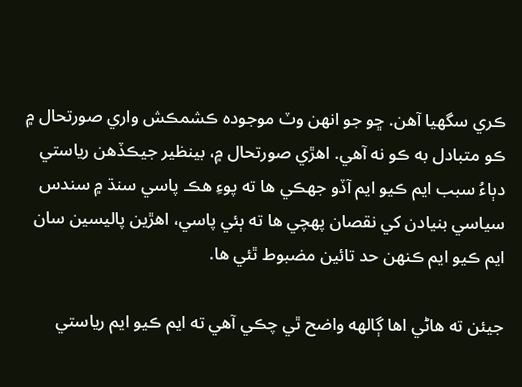ڪري سگهيا آهن. ڇو جو انهن وٽ موجوده ڪشمڪش واري صورتحال ۾ ڪو متبادل به ڪو نه آهي. اهڙي صورتحال ۾، بينظير جيڪڏهن رياستي دٻاءُ سبب ايم ڪيو ايم آڏو جهڪي ها ته پوءِ هڪ پاسي سنڌ ۾ سندس سياسي بنيادن کي نقصان پهچي ها ته ٻئي پاسي، اهڙين پاليسين سان ايم ڪيو ايم ڪنهن حد تائين مضبوط ٿئي ها.

جيئن ته هاڻي اها ڳالهه واضح ٿي چڪي آهي ته ايم ڪيو ايم رياستي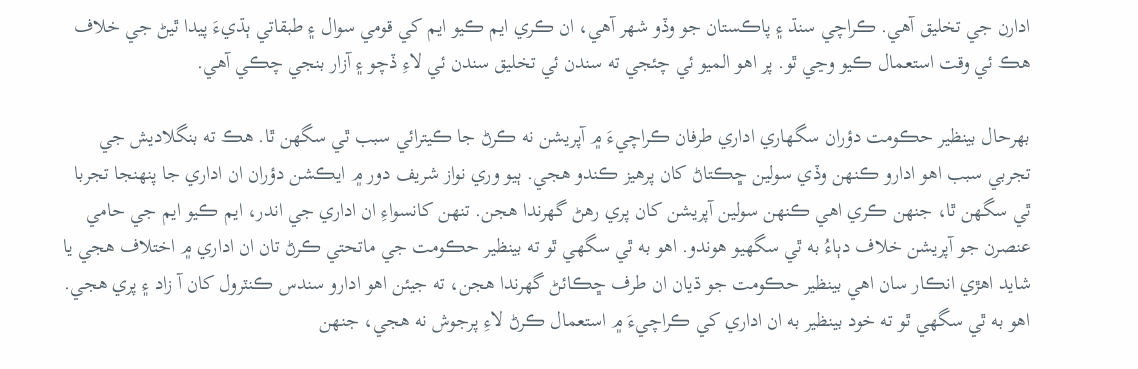ادارن جي تخليق آهي. ڪراچي سنڌ ۽ پاڪستان جو وڏو شهر آهي، ان ڪري ايم ڪيو ايم کي قومي سوال ۽ طبقاتي ٻڌيءَ پيدا ٿيڻ جي خلاف هڪ ئي وقت استعمال ڪيو وڃي ٿو. پر اهو الميو ئي چئجي ته سندن ئي تخليق سندن ئي لاءِ ڏچو ۽ آزار بنجي چڪي آهي.

بهرحال بينظير حڪومت دؤران سگهاري اداري طرفان ڪراچيءَ ۾ آپريشن نه ڪرڻ جا ڪيترائي سبب ٿي سگهن ٿا. هڪ ته بنگلاديش جي تجربي سبب اهو ادارو ڪنهن وڏي سولين ڇڪتاڻ کان پرهيز ڪندو هجي. ٻيو وري نواز شريف دور ۾ ايڪشن دؤران ان اداري جا پنهنجا تجربا ٿي سگهن ٿا، جنهن ڪري اهي ڪنهن سولين آپريشن کان پري رهڻ گهرندا هجن. تنهن کانسواءِ ان اداري جي اندر، ايم ڪيو ايم جي حامي عنصرن جو آپريشن خلاف دٻاءُ به ٿي سگهيو هوندو. اهو به ٿي سگهي ٿو ته بينظير حڪومت جي ماتحتي ڪرڻ تان ان اداري ۾ اختلاف هجي يا شايد اهڙي انڪار سان اهي بينظير حڪومت جو ڌيان ان طرف ڇڪائڻ گهرندا هجن، ته جيئن اهو ادارو سندس ڪنٽرول کان آ زاد ۽ پري هجي. اهو به ٿي سگهي ٿو ته خود بينظير به ان اداري کي ڪراچيءَ ۾ استعمال ڪرڻ لاءِ پرجوش نه هجي، جنهن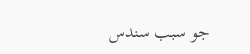جو سبب سندس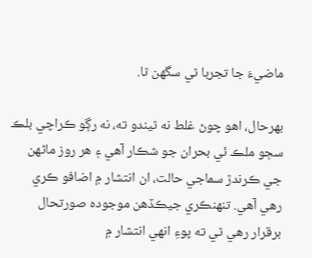ماضيءَ جا تجربا ٿي سگهن ٿا.

بهرحال، اهو چوڻ غلط نه ٿيندو ته، نه رڳو ڪراچي بلڪ سڄو ملڪ ئي بحران جو شڪار آهي ۽ هر روز ماڻهن جي ڪرندڙ سماجي حالت، ان انتشار ۾ اضافو ڪري رهي آهي. تنهنڪري جيڪڏهن موجوده صورتحال برقرار رهي ٿي ته پوءِ انهي انتشار ۾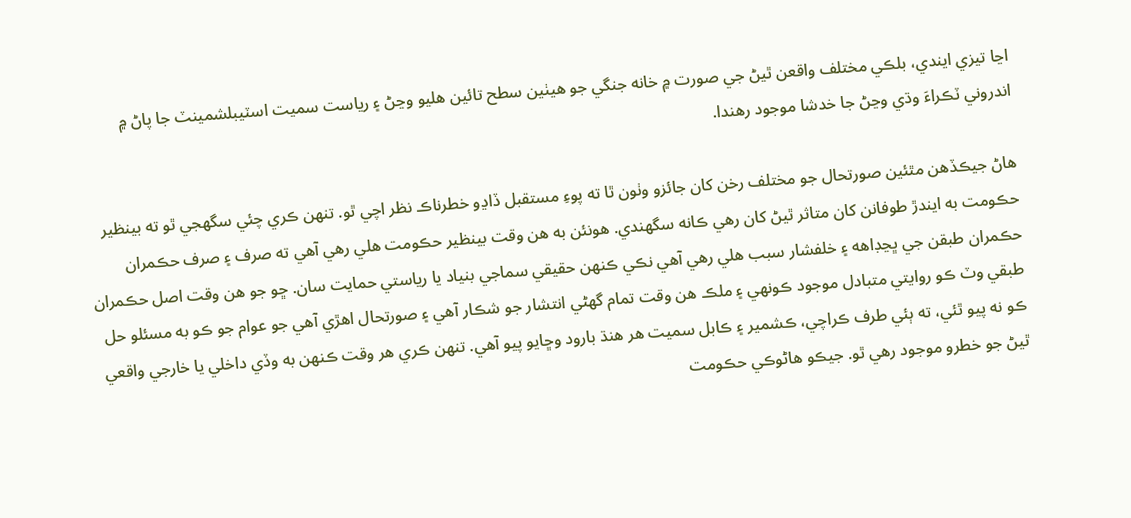اڃا تيزي ايندي، بلڪي مختلف واقعن ٿيڻ جي صورت ۾ خانه جنگي جو هيٺين سطح تائين هليو وڃڻ ۽ رياست سميت اسٽيبلشمينٽ جا پاڻ ۾ اندروني ٽڪراءَ وڌي وڃڻ جا خدشا موجود رهندا.

هاڻ جيڪڏهن مٿئين صورتحال جو مختلف رخن کان جائزو وٺون ٿا ته پوءِ مستقبل ڏاڍو خطرناڪ نظر اچي ٿو. تنهن ڪري چئي سگهجي ٿو ته بينظير حڪومت به ايندڙ طوفانن کان متاثر ٿيڻ کان رهي ڪانه سگهندي. هونئن به هن وقت بينظير حڪومت هلي رهي آهي ته صرف ۽ صرف حڪمران حڪمران طبقن جي ڀڃڊاهه ۽ خلفشار سبب هلي رهي آهي نڪي ڪنهن حقيقي سماجي بنياد يا رياستي حمايت سان. ڇو جو هن وقت اصل حڪمران طبقي وٽ ڪو روايتي متبادل موجود ڪونهي ۽ ملڪ هن وقت تمام گهڻي انتشار جو شڪار آهي ۽ صورتحال اهڙي آهي جو عوام جو ڪو به مسئلو حل ڪو نه پيو ٿئي، ته ٻئي طرف ڪراچي، ڪشمير ۽ ڪابل سميت هر هنڌ بارود وڇايو پيو آهي. تنهن ڪري هر وقت ڪنهن به وڏي داخلي يا خارجي واقعي ٿيڻ جو خطرو موجود رهي ٿو. جيڪو هاڻوڪي حڪومت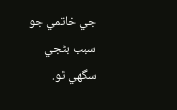جي خاتمي جو سبب بڻجي سگهي ٿو.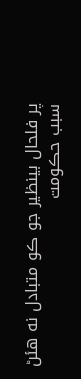پر فلحال بينظير جو ڪو متبادل نه هئڻ سبب حڪومت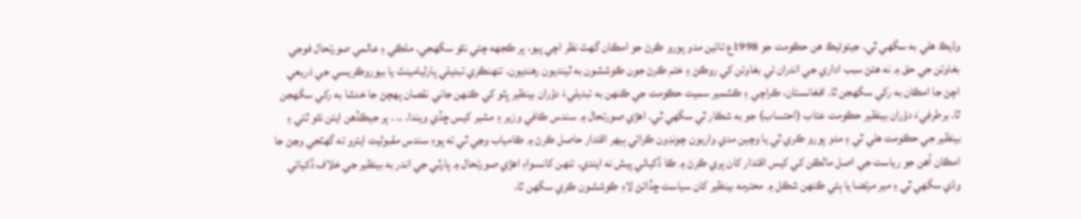وڌيڪ هلي به سگهي ٿي. جيتوڻيڪ هن حڪومت جو 1998ع تائين مدو پورو ڪرڻ جو امڪان گهٽ نظر اچي پيو، پر ڪجهه چئي نٿو سگهجي. ملڪي ۽ عالمي صورتحال فوجي بغاوتن جي حق ۾ نه هئڻ سبب اداري جي اندران ئي بغاوتن کي روڪڻ ۽ ختم ڪرڻ جون ڪوششون به ٿينديون رهنديون. تنهنڪري تبديلي پارليامينٽ يا بيوروڪريسي جي ذريعي اچڻ جا امڪان به رکي سگهجن ٿا. افغانستان، ڪراچي ۽ ڪشمير سميت حڪومت جي ڪنهن به تبديليءَ دؤران بينظير ڀٽو کي ڪنهن جاني نقصان پهچڻ جا خدشا به رکي سگهجن ٿا. برطرفيءَ دؤران بينظير حڪومت عتاب (احتساب) جو به شڪار ٿي سگهي ٿي. اهڙي صورتحال ۾ سندس ڪافي وزير ۽ مشير کيس ڇڏي ويندا. .. . پر جيڪڏهن ايئن نٿو ٿئي ۽ بينظير جي حڪومت هلي ٿي ۽ مدو پورو ڪري ٿي يا وچين مدي واريون چونڊون ڪرائي ٻيهر اقتدار حاصل ڪرڻ ۾ ڪامياب وڃي ٿي ته پوءِ سندس مقبوليت ايترو ته گهٽجي وڃڻ جا امڪان آهن جو رياست جي اصل مالڪن کي کيس اقتدار کان پري ڪرڻ ۾ ڪا ڏکيائي پيش نه ايندي. تنهن کانسواءِ اهڙي صورتحال ۾ پارٽي جي اندر به بينظير جي خلاف ڏکيائي وڌي سگهي ٿي ۽ مير مرتضا يا ٻئي ڪنهن شڪل ۾ محترمه بينظير کان سياست ڇڏائڻ لاءِ ڪوششون ڪري سگهن ٿا،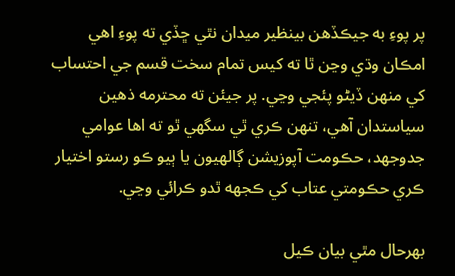پر پوءِ به جيڪڏهن بينظير ميدان نٿي ڇڏي ته پوءِ اهي امڪان وڌي وڃن ٿا ته کيس تمام سخت قسم جي احتساب کي منهن ڏيڻو پئجي وڃي. پر جيئن ته محترمه ذهين سياستدان آهي، تنهن ڪري ٿي سگهي ٿو ته اها عوامي جدوجهد، حڪومت آپوزيشن ڳالهيون يا ٻيو ڪو رستو اختيار ڪري حڪومتي عتاب کي ڪجهه ٿدو ڪرائي وڃي.

بهرحال مٿي بيان ڪيل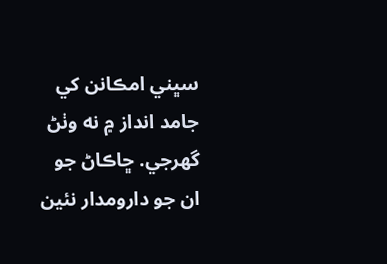سڀني امڪانن کي جامد انداز ۾ نه وٺڻ گهرجي. ڇاڪاڻ جو ان جو دارومدار نئين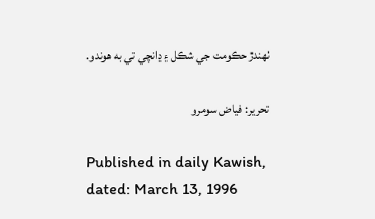ٺهندڙ حڪومت جي شڪل ۽ ڍانچي تي به هوندو.

تحرير: فياض سومرو

Published in daily Kawish, dated: March 13, 1996